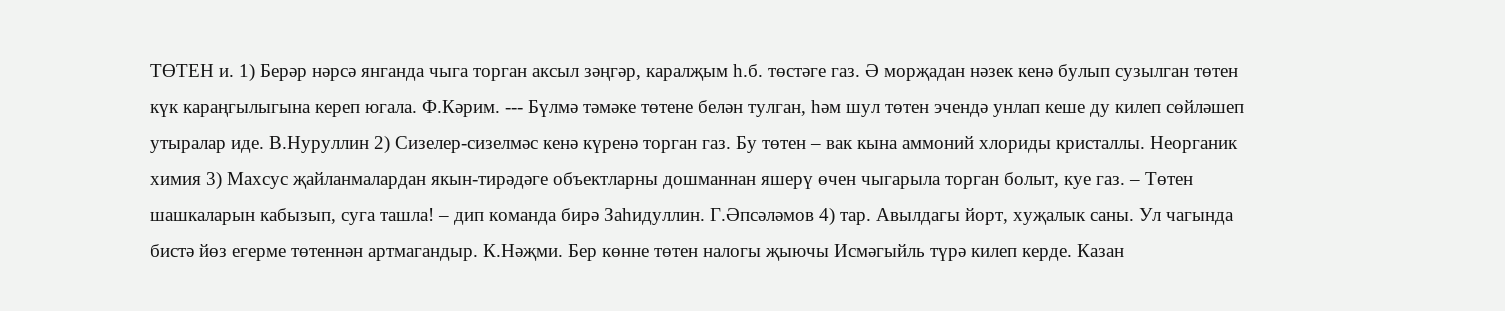ТӨТЕН и. 1) Берәр нәрсә янганда чыга торган аксыл зәңгәр, каралҗым һ.б. төстәге газ. Ә морҗадан нәзек кенә булып сузылган төтен күк караңгылыгына кереп югала. Ф.Кәрим. --- Бүлмә тәмәке төтене белән тулган, һәм шул төтен эчендә унлап кеше ду килеп сөйләшеп утыралар иде. В.Нуруллин 2) Сизелер-сизелмәс кенә күренә торган газ. Бу төтен – вак кына аммоний хлориды кристаллы. Неорганик химия 3) Махсус җайланмалардан якын-тирәдәге объектларны дошманнан яшерү өчен чыгарыла торган болыт, куе газ. – Төтен шашкаларын кабызып, суга ташла! – дип команда бирә Заһидуллин. Г.Әпсәләмов 4) тар. Авылдагы йорт, хуҗалык саны. Ул чагында бистә йөз егерме төтеннән артмагандыр. К.Нәҗми. Бер көнне төтен налогы җыючы Исмәгыйль түрә килеп керде. Казан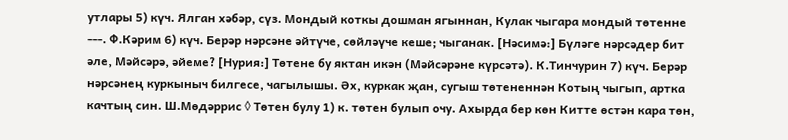утлары 5) күч. Ялган хәбәр, сүз. Мондый коткы дошман ягыннан, Кулак чыгара мондый төтенне ---. Ф.Кәрим 6) күч. Берәр нәрсәне әйтүче, сөйләүче кеше; чыганак. [Нәсимә:] Бүләге нәрсәдер бит әле, Мәйсәрә, әйеме? [Нурия:] Төтене бу яктан икән (Мәйсәрәне күрсәтә). К.Тинчурин 7) күч. Берәр нәрсәнең куркыныч билгесе, чагылышы. Әх, куркак җан, сугыш төтененнән Котың чыгып, артка качтың син. Ш.Мөдәррис ◊ Төтен булу 1) к. төтен булып очу. Ахырда бер көн Китте өстән кара төн,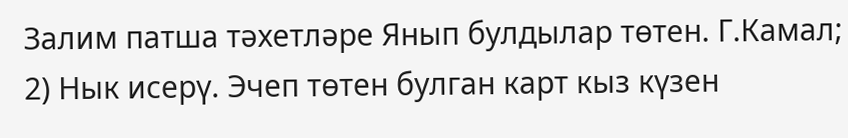Залим патша тәхетләре Янып булдылар төтен. Г.Камал; 2) Нык исерү. Эчеп төтен булган карт кыз күзен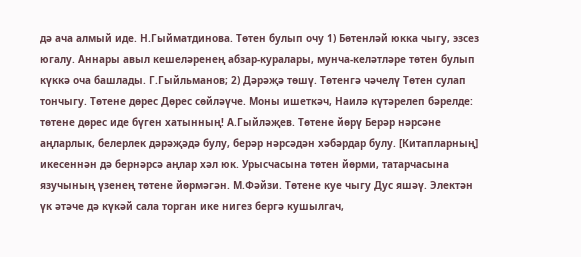дә ача алмый иде. Н.Гыйматдинова. Төтен булып очу 1) Бөтенләй юкка чыгу, эзсез югалу. Аннары авыл кешеләренең абзар-куралары, мунча-келәтләре төтен булып күккә оча башлады. Г.Гыйльманов; 2) Дәрәҗә төшү. Төтенгә чәчелү Төтен сулап тончыгу. Төтене дөрес Дөрес сөйләүче. Моны ишеткәч, Наилә күтәрелеп бәрелде: төтене дөрес иде бүген хатынның! А.Гыйләҗев. Төтене йөрү Берәр нәрсәне аңларлык, белерлек дәрәҗәдә булу, берәр нәрсәдән хәбәрдар булу. [Китапларның] икесеннән дә бернәрсә аңлар хәл юк. Урысчасына төтен йөрми, татарчасына язучының үзенең төтене йөрмәгән. М.Фәйзи. Төтене куе чыгу Дус яшәү. Электән үк әтәче дә күкәй сала торган ике нигез бергә кушылгач,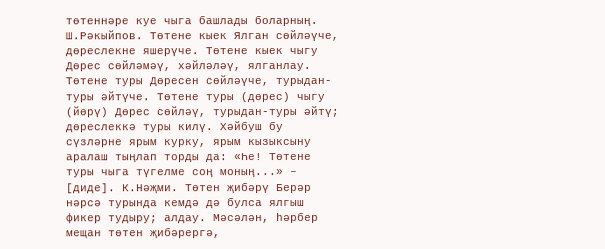төтеннәре куе чыга башлады боларның. Ш.Рәкыйпов. Төтене кыек Ялган сөйләүче, дөреслекне яшерүче. Төтене кыек чыгу Дөрес сөйләмәү, хәйләләү, ялганлау. Төтене туры Дөресен сөйләүче, турыдан-туры әйтүче. Төтене туры (дөрес) чыгу (йөрү) Дөрес сөйләү, турыдан-туры әйтү; дөреслеккә туры килү. Хәйбуш бу сүзләрне ярым курку, ярым кызыксыну аралаш тыңлап торды да: «Һе! Төтене туры чыга түгелме соң моның...» – [диде]. К.Нәҗми. Төтен җибәрү Берәр нәрсә турында кемдә дә булса ялгыш фикер тудыру; алдау. Мәсәлән, һәрбер мещан төтен җибәрергә,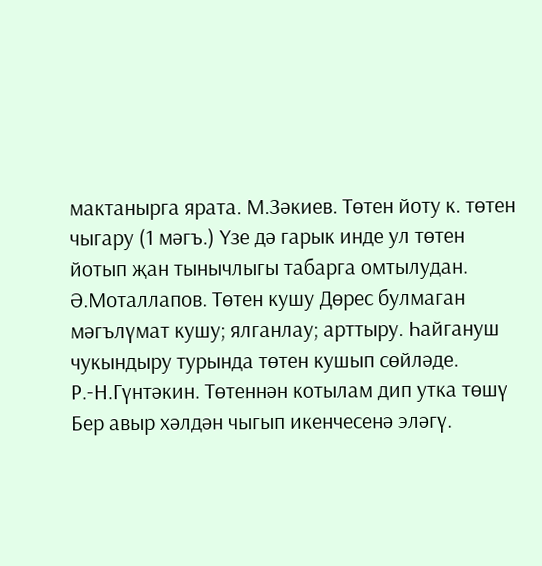мактанырга ярата. М.Зәкиев. Төтен йоту к. төтен чыгару (1 мәгъ.) Үзе дә гарык инде ул төтен йотып җан тынычлыгы табарга омтылудан. Ә.Моталлапов. Төтен кушу Дөрес булмаган мәгълүмат кушу; ялганлау; арттыру. Һайгануш чукындыру турында төтен кушып сөйләде. Р.-Н.Гүнтәкин. Төтеннән котылам дип утка төшү Бер авыр хәлдән чыгып икенчесенә эләгү.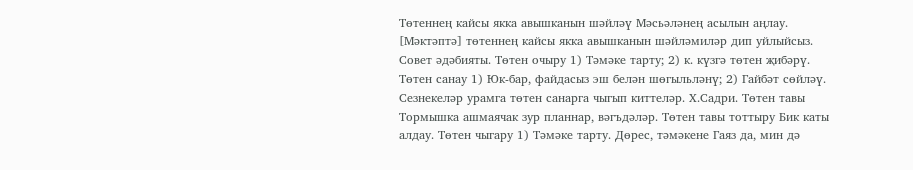Төтеннең кайсы якка авышканын шәйләү Мәсьәләнең асылын аңлау. [Мәктәптә] төтеннең кайсы якка авышканын шәйләмиләр дип уйлыйсыз. Совет әдәбияты. Төтен очыру 1) Тәмәке тарту; 2) к. күзгә төтен җибәрү. Төтен санау 1) Юк-бар, файдасыз эш белән шөгыльләнү; 2) Гайбәт сөйләү. Сезнекеләр урамга төтен санарга чыгып киттеләр. Х.Садри. Төтен тавы Тормышка ашмаячак зур планнар, вәгъдәләр. Төтен тавы тоттыру Бик каты алдау. Төтен чыгару 1) Тәмәке тарту. Дөрес, тәмәкене Гаяз да, мин дә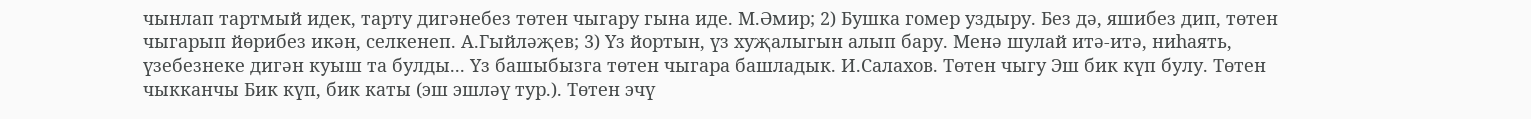чынлап тартмый идек, тарту дигәнебез төтен чыгару гына иде. М.Әмир; 2) Бушка гомер уздыру. Без дә, яшибез дип, төтен чыгарып йөрибез икән, селкенеп. А.Гыйләҗев; 3) Үз йортын, үз хуҗалыгын алып бару. Менә шулай итә-итә, ниһаять, үзебезнеке дигән куыш та булды... Үз башыбызга төтен чыгара башладык. И.Салахов. Төтен чыгу Эш бик күп булу. Төтен чыкканчы Бик күп, бик каты (эш эшләү тур.). Төтен эчү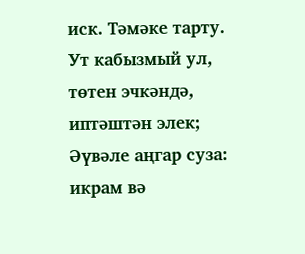иск. Тәмәке тарту. Ут кабызмый ул, төтен эчкәндә, иптәштән элек; Әүвәле аңгар суза: икрам вә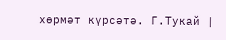хөрмәт күрсәтә. Г.Тукай |